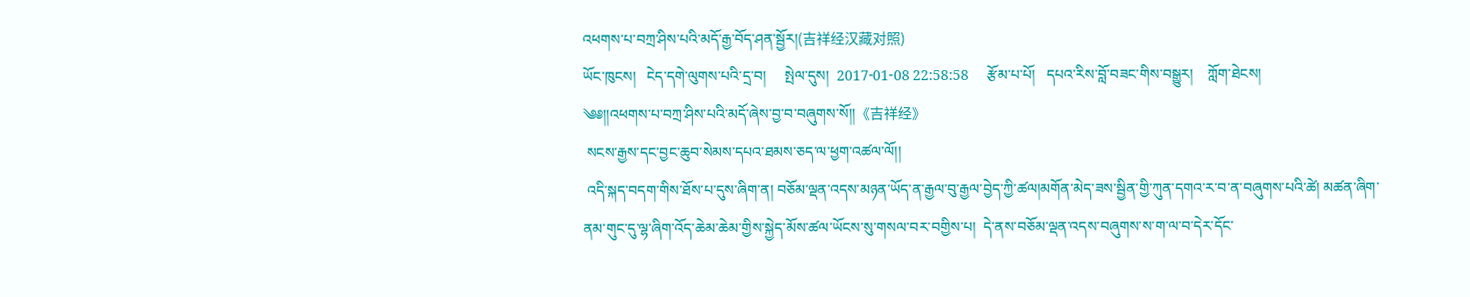འཕགས་པ་བཀྲ་ཤིས་པའི་མདོ་རྒྱ་བོད་ཤན་སྦྱོར།(吉祥经汉藏对照)
ཡོང་ཁུངས།   ངེད་དགེ་ལུགས་པའི་དྲ་བ།     སྤེལ་དུས།  2017-01-08 22:58:58     རྩོམ་པ་པོ།   དཔའ་རིས་བློ་བཟང་གིས་བསྒྱུར།    ཀློག་ཐེངས།
༄༅།།འཕགས་པ་བཀྲ་ཤིས་པའི་མདོ་ཞེས་བྱ་བ་བཞུགས་སོ།།《吉祥经》
 སངས་རྒྱས་དང་བྱང་ཆུབ་སེམས་དཔའ་ཐམས་ཅད་ལ་ཕྱག་འཚལ་ལོ།།
 འདི་སྐད་བདག་གིས་ཐོས་པ་དུས་ཞིག་ན། བཅོམ་ལྡན་འདས་མཉན་ཡོད་ན་རྒྱལ་བུ་རྒྱལ་བྱེད་ཀྱི་ཚལ།མགོན་མེད་ཟས་སྦྱིན་གྱི་ཀུན་དགའ་ར་བ་ན་བཞུགས་པའི་ཚེ། མཚན་ཞིག་ནམ་གུང་དུ་ལྷ་ཞིག་འོད་ཆེམ་ཆེམ་གྱིས་སྐྱེད་མོས་ཚལ་ཡོངས་སུ་གསལ་བར་བགྱིས་པ།  དེ་ནས་བཅོམ་ལྡན་འདས་བཞུགས་ས་ག་ལ་བ་དེར་དོང་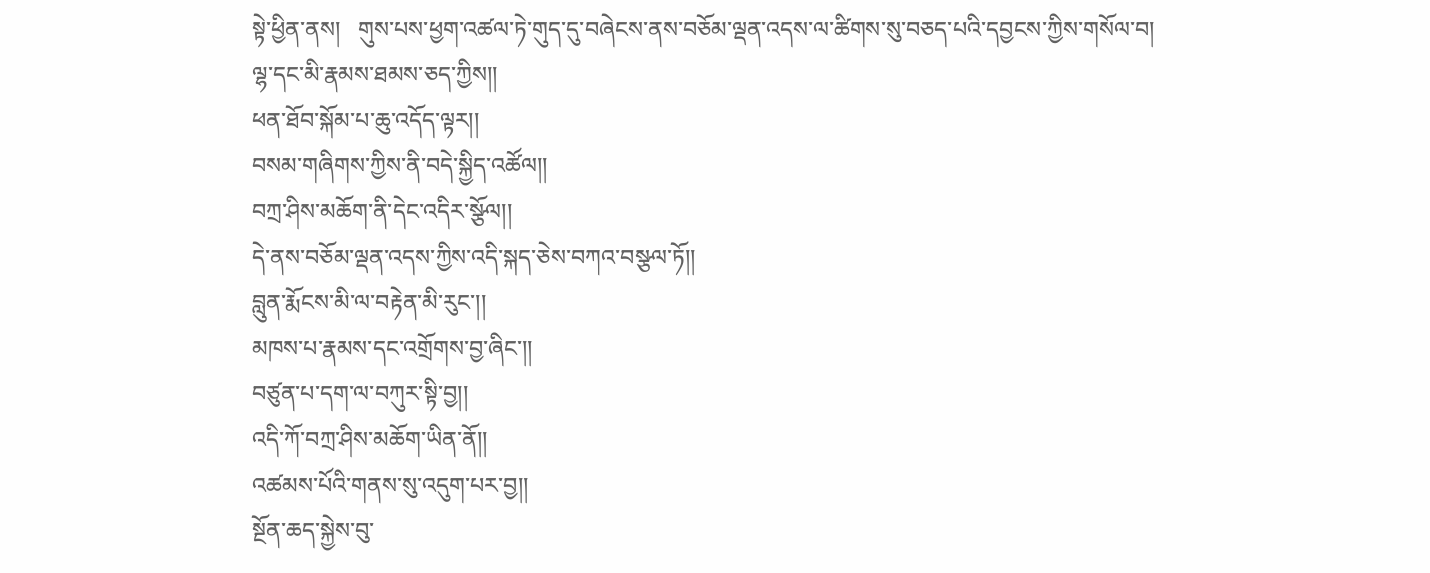སྟེ་ཕྱིན་ནས།   གུས་པས་ཕྱག་འཚལ་ཏེ་གུད་དུ་བཞེངས་ནས་བཅོམ་ལྡན་འདས་ལ་ཚིགས་སུ་བཅད་པའི་དབྱངས་ཀྱིས་གསོལ་བ།
ལྷ་དང་མི་རྣམས་ཐམས་ཅད་ཀྱིས།།
ཕན་ཐོབ་སྐོམ་པ་ཆུ་འདོད་ལྟར།།
བསམ་གཞིགས་ཀྱིས་ནི་བདེ་སྐྱིད་འཚོལ།།
བཀྲ་ཤིས་མཆོག་ནི་དེང་འདིར་སྩོལ།།
དེ་ནས་བཅོམ་ལྡན་འདས་ཀྱིས་འདི་སྐད་ཅེས་བཀའ་བསྩལ་ཏོ།།
བླུན་རྨོངས་མི་ལ་བརྟེན་མི་རུང་།།
མཁས་པ་རྣམས་དང་འགྲོགས་བྱ་ཞིང་།།
བཙུན་པ་དག་ལ་བཀུར་སྟི་བྱ།།
འདི་ཀོ་བཀྲ་ཤིས་མཆོག་ཡིན་ནོ།།
འཚམས་པོའི་གནས་སུ་འདུག་པར་བྱ།།
སྔོན་ཆད་སྐྱེས་བུ་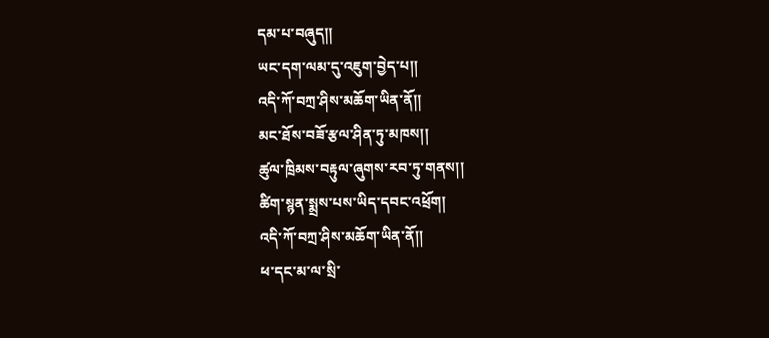དམ་པ་བཞུད།།
ཡང་དག་ལམ་དུ་འཇུག་བྱེད་པ།།
འདི་ཀོ་བཀྲ་ཤིས་མཆོག་ཡིན་ནོ།།
མང་ཐོས་བཟོ་རྩལ་ཤིན་ཏུ་མཁས།།
ཚུལ་ཁྲིམས་བརྟུལ་ཞུགས་རབ་ཏུ་གནས།།
ཚིག་སྙན་སྨྲས་པས་ཡིད་དབང་འཕྲོག།
འདི་ཀོ་བཀྲ་ཤིས་མཆོག་ཡིན་ནོ།།
ཕ་དང་མ་ལ་སྲི་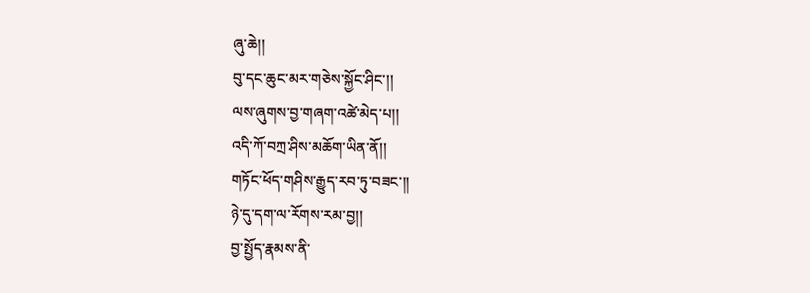ཞུ་ཆེ།།
བུ་དང་ཆུང་མར་གཅེས་སྐྱོང་ཤིང་།།
ལས་ཞུགས་བྱ་གཞག་འཚེ་མེད་པ།།
འདི་ཀོ་བཀྲ་ཤིས་མཆོག་ཡིན་ནོ།།
གཏོང་ཕོད་གཤིས་རྒྱུད་རབ་ཏུ་བཟང་།།
ཉེ་དུ་དག་ལ་རོགས་རམ་བྱ།།
བྱ་སྤྱོད་རྣམས་ནི་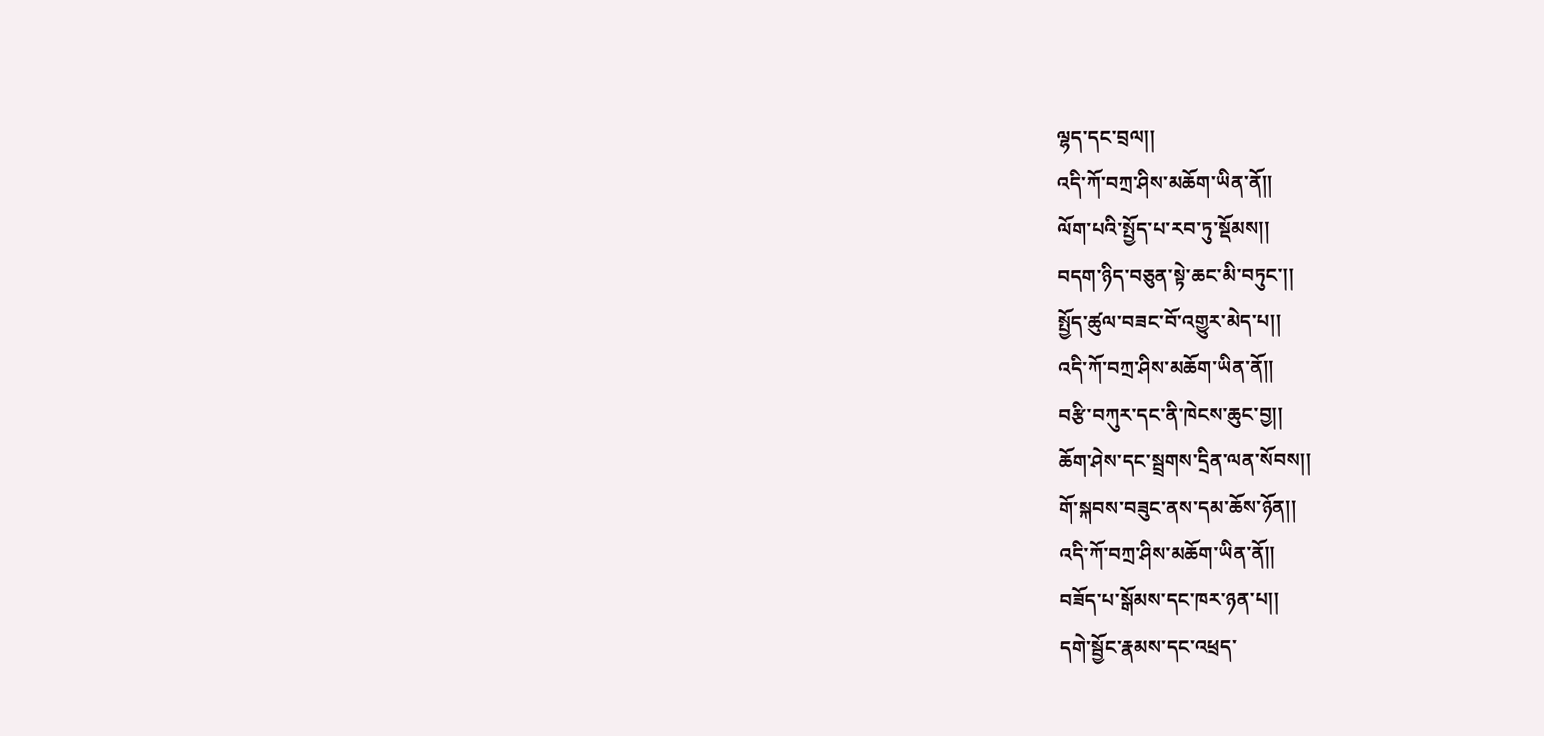ལྷད་དང་བྲལ།།
འདི་ཀོ་བཀྲ་ཤིས་མཆོག་ཡིན་ནོ།།
ལོག་པའི་སྤྱོད་པ་རབ་ཏུ་སྡོམས།།
བདག་ཉིད་བཅུན་སྟེ་ཆང་མི་བཏུང་།།
སྤྱོད་ཚུལ་བཟང་བོ་འགྱུར་མེད་པ།།
འདི་ཀོ་བཀྲ་ཤིས་མཆོག་ཡིན་ནོ།།
བརྩི་བཀུར་དང་ནི་ཁེངས་ཆུང་བྱ།།
ཆོག་ཤེས་དང་སྦྲགས་དྲིན་ལན་སོབས།།
གོ་སྐབས་བཟུང་ནས་དམ་ཆོས་ཉོན།།
འདི་ཀོ་བཀྲ་ཤིས་མཆོག་ཡིན་ནོ།།
བཟོད་པ་སྒོམས་དང་ཁར་ཉན་པ།།
དགེ་སྦྱོང་རྣམས་དང་འཕྲད་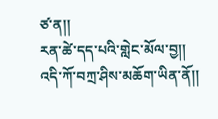ཙ་ན།།
རན་ཚེ་དད་པའི་གླེང་མོལ་བྱ།།
འདི་ཀོ་བཀྲ་ཤིས་མཆོག་ཡིན་ནོ།།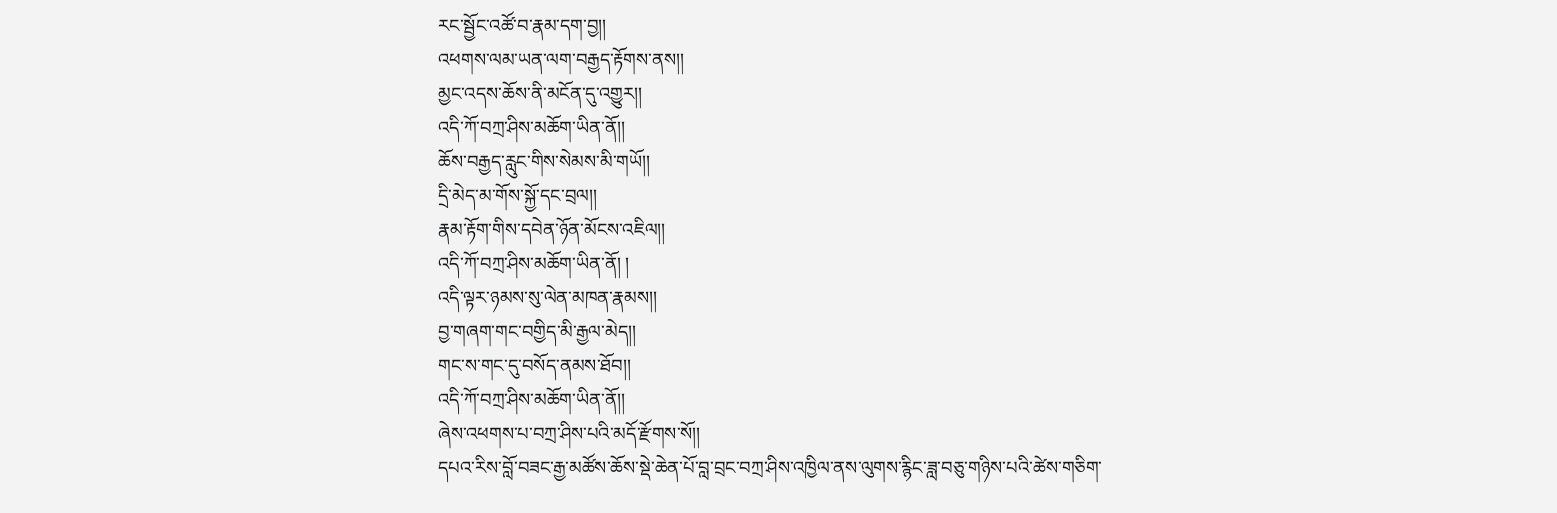རང་སྦྱོང་འཚོ་བ་རྣམ་དག་བྱ།།
འཕགས་ལམ་ཡན་ལག་བརྒྱད་རྟོགས་ནས།།
མྱང་འདས་ཆོས་ནི་མངོན་དུ་འགྱུར།།
འདི་ཀོ་བཀྲ་ཤིས་མཆོག་ཡིན་ནོ།།
ཆོས་བརྒྱད་རླུང་གིས་སེམས་མི་གཡོ།།
དྲི་མེད་མ་གོས་སྐྱོ་དང་བྲལ།།
རྣམ་རྟོག་གིས་དབེན་ཉོན་མོངས་འཇིལ།།
འདི་ཀོ་བཀྲ་ཤིས་མཆོག་ཡིན་ནོ། །
འདི་ལྟར་ཉམས་སུ་ལེན་མཁན་རྣམས།།
བྱ་གཞག་གང་བགྱིད་མི་རྒྱལ་མེད།།
གང་ས་གང་དུ་བསོད་ནམས་ཐོབ།།
འདི་ཀོ་བཀྲ་ཤིས་མཆོག་ཡིན་ནོ།།
ཞེས་འཕགས་པ་བཀྲ་ཤིས་པའི་མདོ་རྫོགས་སོ།།
དཔའ་རིས་བློ་བཟང་རྒྱ་མཚོས་ཆོས་སྡེ་ཆེན་པོ་བླ་བྲང་བཀྲ་ཤིས་འཁྱིལ་ནས་ལུགས་རྙིང་ཟླ་བཅུ་གཉིས་པའི་ཚེས་གཅིག་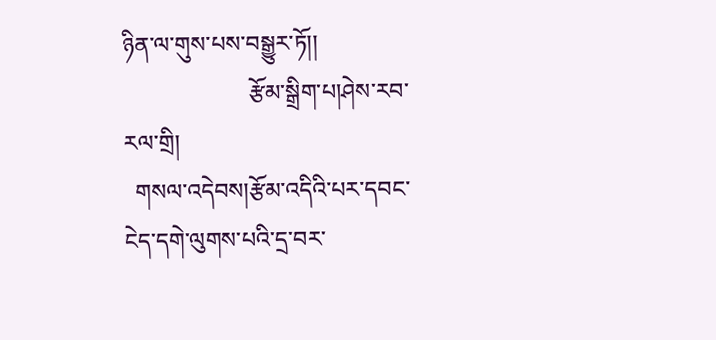ཉིན་ལ་གུས་པས་བསྒྱུར་ཏོ།།
                      རྩོམ་སྒྲིག་པ།ཤེས་རབ་རལ་གྲི།
  གསལ་འདེབས།རྩོམ་འདིའི་པར་དབང་ངེད་དགེ་ལུགས་པའི་དྲ་བར་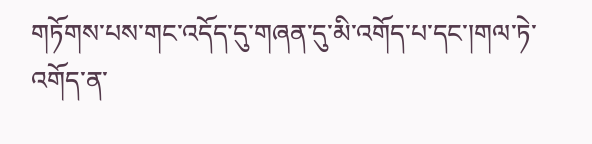གཏོགས་པས་གང་འདོད་དུ་གཞན་དུ་མི་འགོད་པ་དང་།གལ་ཏེ་འགོད་ན་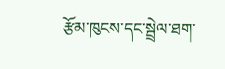རྩོམ་ཁུངས་དང་སྦྲེལ་ཐག་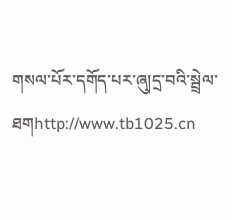གསལ་པོར་དགོད་པར་ཞུ།དྲ་བའི་སྦྲེལ་ཐགhttp://www.tb1025.cn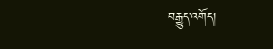བརྒྱུད་འགོད།